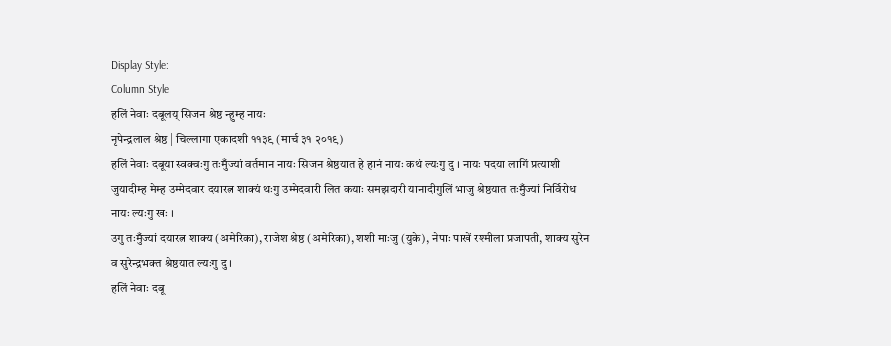Display Style:
Column Style
हलिं नेवाः दबूलय् सिजन श्रेष्ठ न्हुम्ह नायः
नृपेन्द्रलाल श्रेष्ठ | चिल्लागा एकादशी ११३९ (मार्च ३१ २०१९)
हलिं नेवाः दबूया स्वक्वःगु तःमुँज्यां वर्तमान नायः सिजन श्रेष्ठयात हे हानं नायः कथं ल्यःगु दु । नायः पदया लागिं प्रत्याशी जुयादीम्ह मेम्ह उम्मेदवार दयारत्न शाक्यं थःगु उम्मेदवारी लित कयाः समझदारी यानादीगुलिं भाजु श्रेष्ठयात तःमुँज्यां निर्विरोध नायः ल्यःगु खः ।
उगु तःमुँज्यां दयारत्न शाक्य (अमेरिका), राजेश श्रेष्ठ (अमेरिका), शशी माःजु (युके), नेपाः पाखें रश्मीला प्रजापती, शाक्य सुरेन व सुरेन्द्रभक्त श्रेष्ठयात ल्यःगु दु ।
हलिं नेवाः दबू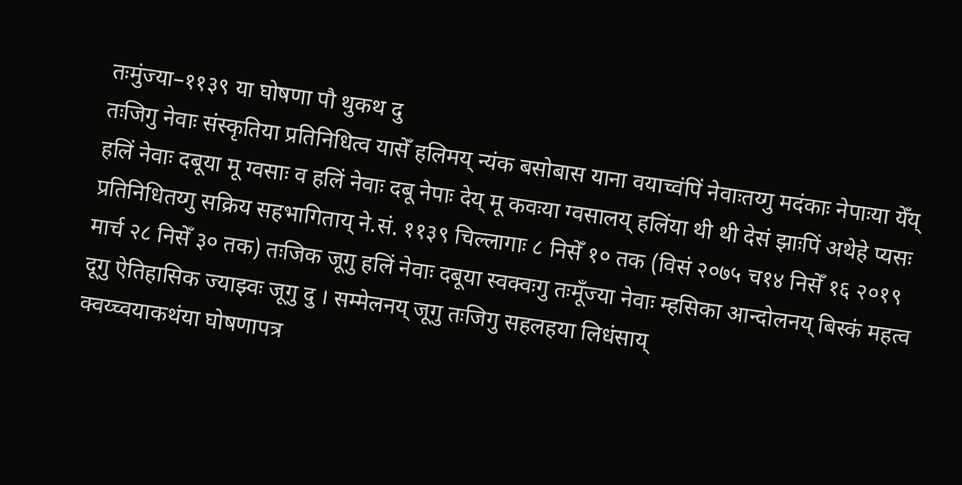तःमुंज्या–११३९ या घोषणा पौ थुकथ दु
तःजिगु नेवाः संस्कृतिया प्रतिनिधित्व यासेँ हलिमय् न्यंक बसोबास याना वयाच्वंपिं नेवाःतय्गु मदंकाः नेपाःया येँय् हलिं नेवाः दबूया मू ग्वसाः व हलिं नेवाः दबू नेपाः देय् मू कवःया ग्वसालय् हलिंया थी थी देसं झाःपिं अथेहे प्यसः प्रतिनिधितय्गु सक्रिय सहभागिताय् ने.सं. ११३९ चिल्लागाः ८ निसेँ १० तक (विसं २०७५ च१४ निसेँ १६ २०१९ मार्च २८ निसेँ ३० तक) तःजिक जूगु हलिं नेवाः दबूया स्वक्वःगु तःमूँज्या नेवाः म्हसिका आन्दोलनय् बिस्कं महत्व दूगु ऐतिहासिक ज्याझ्वः जूगु दु । सम्मेलनय् जूगु तःजिगु सहलहया लिधंसाय्
क्वय्च्वयाकथंया घोषणापत्र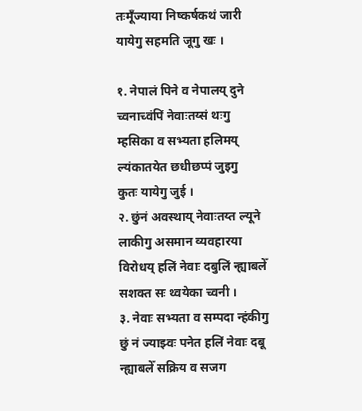तःमूँज्याया निष्कर्षकथं जारी यायेगु सहमति जूगु खः ।

१. नेपालं पिने व नेपालय् दुने च्वनाच्वंपिं नेवाःतय्सं थःगु म्हसिका व सभ्यता हलिमय् ल्यंकातयेत छधीछप्पं जुइगु
कुतः यायेगु जुई ।
२. छुंनं अवस्थाय् नेवाःतय्त ल्यूने लाकीगु असमान व्यवहारया विरोधय् हलिं नेवाः दबुलिं न्ह्याबलेँ सशक्त सः थ्वयेका च्वनी ।
३. नेवाः सभ्यता व सम्पदा न्हंकीगु छुं नं ज्याझ्वः पनेत हलिं नेवाः दबू न्ह्याबलेँ सक्रिय व सजग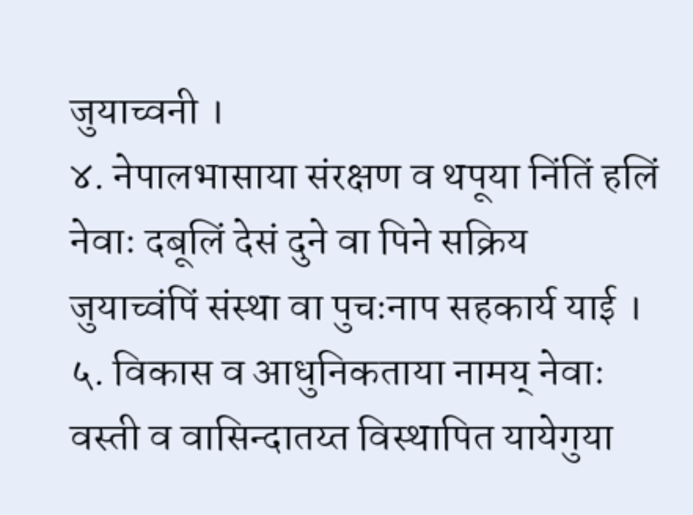जुयाच्वनी ।
४. नेपालभासाया संरक्षण व थपूया निंतिं हलिं नेवाः दबूलिं देसं दुने वा पिने सक्रिय जुयाच्वंपिं संस्था वा पुचःनाप सहकार्य याई ।
५. विकास व आधुनिकताया नामय् नेवाः वस्ती व वासिन्दातय्त विस्थापित यायेगुया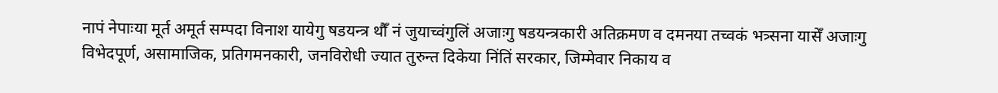नापं नेपाःया मूर्त अमूर्त सम्पदा विनाश यायेगु षडयन्त्र थौँ नं जुयाच्वंगुलिं अजाःगु षडयन्त्रकारी अतिक्रमण व दमनया तच्वकं भत्र्सना यासेँ अजाःगु विभेदपूर्ण, असामाजिक, प्रतिगमनकारी, जनविरोधी ज्यात तुरुन्त दिकेया निंतिं सरकार, जिम्मेवार निकाय व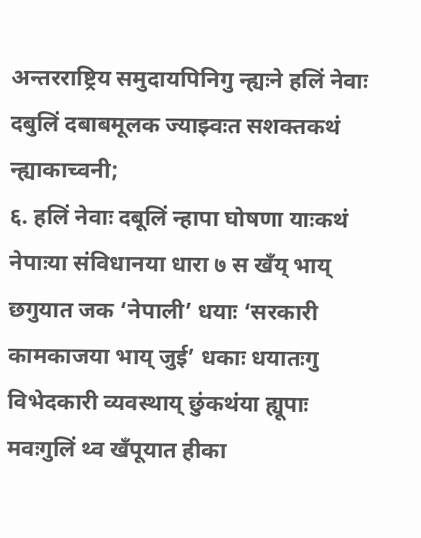अन्तरराष्ट्रिय समुदायपिनिगु न्ह्यःने हलिं नेवाः दबुलिं दबाबमूलक ज्याझ्वःत सशक्तकथं न्ह्याकाच्वनी;
६. हलिं नेवाः दबूलिं न्हापा घोषणा याःकथं नेपाःया संविधानया धारा ७ स खँय् भाय् छगुयात जक ‘नेपाली’ धयाः ‘सरकारी कामकाजया भाय् जुई’ धकाः धयातःगु विभेदकारी व्यवस्थाय् छुंकथंया ह्यूपाः मवःगुलिं थ्व खँपूयात हीका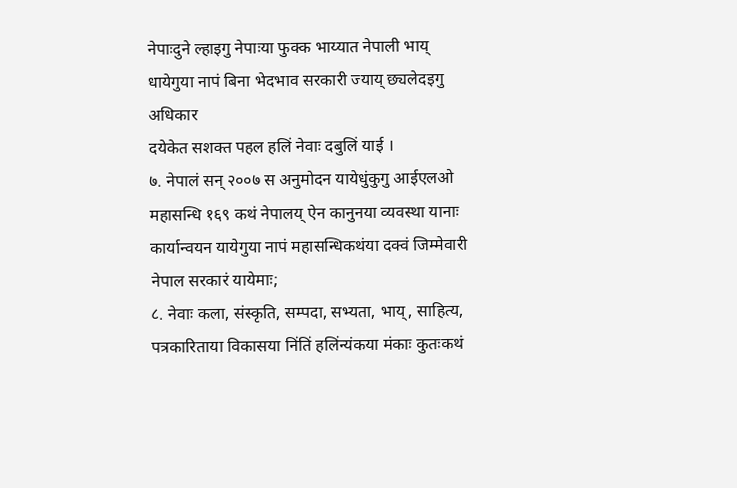नेपाःदुने ल्हाइगु नेपाःया फुक्क भाय्यात नेपाली भाय् धायेगुया नापं बिना भेदभाव सरकारी ज्याय् छ्यलेदइगु अधिकार
दयेकेत सशक्त पहल हलिं नेवाः दबुलिं याई ।
७. नेपालं सन् २००७ स अनुमोदन यायेधुंकुगु आईएलओ महासन्धि १६९ कथं नेपालय् ऐन कानुनया व्यवस्था यानाः कार्यान्वयन यायेगुया नापं महासन्धिकथंया दक्वं जिम्मेवारी नेपाल सरकारं यायेमाः;
८. नेवाः कला, संस्कृति, सम्पदा, सभ्यता, भाय्, साहित्य, पत्रकारिताया विकासया निंतिं हलिंन्यंकया मंकाः कुतःकथं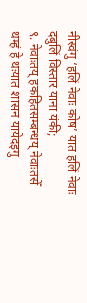नीस्वंगु ‘हलिं नेवाः कोष’ यात हलिं नेवाः दबुलिं विस्तार याना यंकी;
९. नेवाःतय् हकहितसम्बन्धय् नेवाःतसेँ थम्हं हे थःयात शासन यायेदइगु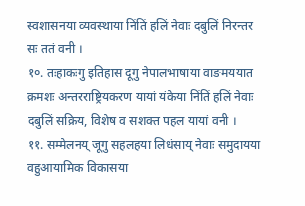स्वशासनया व्यवस्थाया निंतिं हलिं नेवाः दबुलिं निरन्तर सः ततं वनी ।
१०. तःहाकःगु इतिहास दूगु नेपालभाषाया वाङमययात क्रमशः अन्तरराष्ट्रियकरण यायां यंकेया निंतिं हलिं नेवाः दबुलिं सक्रिय, विशेष व सशक्त पहल यायां वनी ।
११. सम्मेलनय् जूगु सहलहया लिधंसाय् नेवाः समुदायया वहुआयामिक विकासया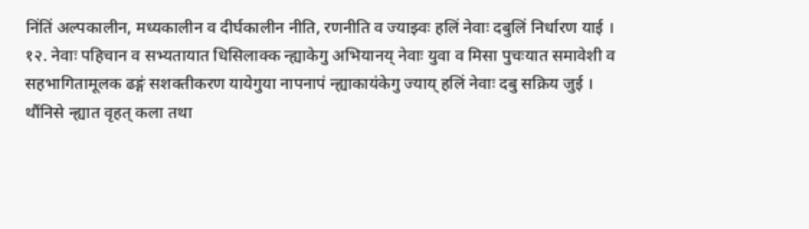निंतिं अल्पकालीन, मध्यकालीन व दीर्घकालीन नीति, रणनीति व ज्याझ्वः हलिं नेवाः दबुलिं निर्धारण याई ।
१२. नेवाः पहिचान व सभ्यतायात धिसिलाक्क न्ह्याकेगु अभियानय् नेवाः युवा व मिसा पुचःयात समावेशी व सहभागितामूलक ढङ्गं सशक्तीकरण यायेगुया नापनापं न्ह्याकायंकेगु ज्याय् हलिं नेवाः दबु सक्रिय जुई ।
थौंनिसे न्ह्यात वृहत् कला तथा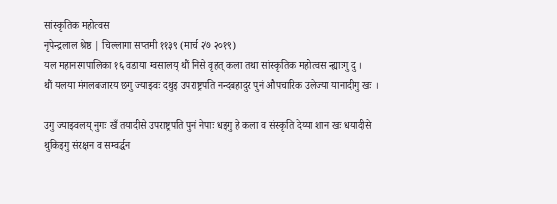सांस्कृतिक महोत्वस
नृपेन्द्रलाल श्रेष्ठ | चिल्लागा सप्तमी ११३९ (मार्च २७ २०१९)
यल महानरगपालिका १६ वडाया ग्वसालय् थौं निसे वृहत् कला तथा सांस्कृतिक महोत्वस न्ह्याःगु दु ।
थौं यलया मंगलबजारय छगु ज्याझ्वः दथुइ उपराष्ट्रपति नन्दबहादुर पुनं औपचारिक उलेज्या यानादीगु खः ।

उगु ज्याझ्वलय् नुगः खँ तयादीसे उपराष्ट्रपति पुनं नेपाः धइगु हे कला व संस्कृति देय्या शान खः धयादीसे थुकिइगु संरक्षन व सम्वर्द्धन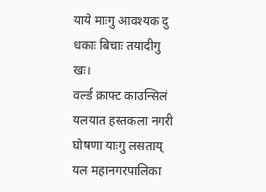याये माःगु आवश्यक दु धकाः बिचाः तयादीगु खः।
वर्ल्ड क्राफ्ट काउन्सिलं यलयात हस्तकला नगरी घोषणा याःगु लसताय् यल महानगरपालिका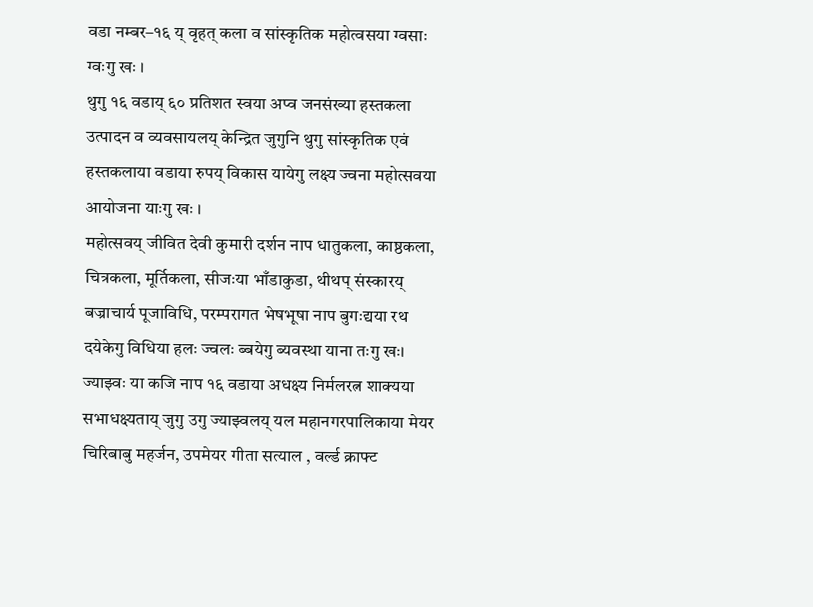वडा नम्बर–१६ य् वृहत् कला व सांस्कृतिक महोत्वसया ग्वसाः ग्वःगु खः ।
थुगु १६ वडाय् ६० प्रतिशत स्वया अप्व जनसंख्या हस्तकला उत्पादन व व्यवसायलय् केन्द्रित जुगुनि थुगु सांस्कृतिक एवं हस्तकलाया वडाया रुपय् विकास यायेगु लक्ष्य ज्वना महोत्सवया आयोजना याःगु खः ।
महोत्सवय् जीवित देवी कुमारी दर्शन नाप धातुकला, काष्ठकला, चित्रकला, मूर्तिकला, सीजःया भाँडाकुडा, थीथप् संस्कारय् बज्राचार्य पूजाविधि, परम्परागत भेषभूषा नाप बुगःद्यया रथ दयेकेगु विधिया हलः ज्वलः ब्बयेगु ब्यवस्था याना तःगु खः।
ज्याझ्वः या कजि नाप १६ वडाया अधक्ष्य निर्मलरत्न शाक्यया सभाधक्ष्यताय् जुगु उगु ज्याझ्वलय् यल महानगरपालिकाया मेयर चिरिबाबु महर्जन, उपमेयर गीता सत्याल , वर्ल्ड क्राफ्ट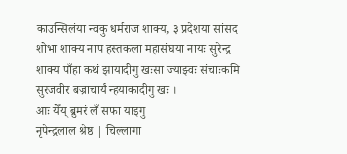काउन्सिलंया न्वकु धर्मराज शाक्य, ३ प्रदेशया सांसद शोभा शाक्य नाप हस्तकला महासंघया नायः सुरेन्द्र शाक्य पाँहा कथं झायादीगु खःसा ज्याझ्वः संचाःकमि सुरजवीर बज्राचार्यं न्हयाकादीगु खः ।
आः येँय् ब्रुमरं लँ सफा याइगु
नृपेन्द्रलाल श्रेष्ठ | चिल्लागा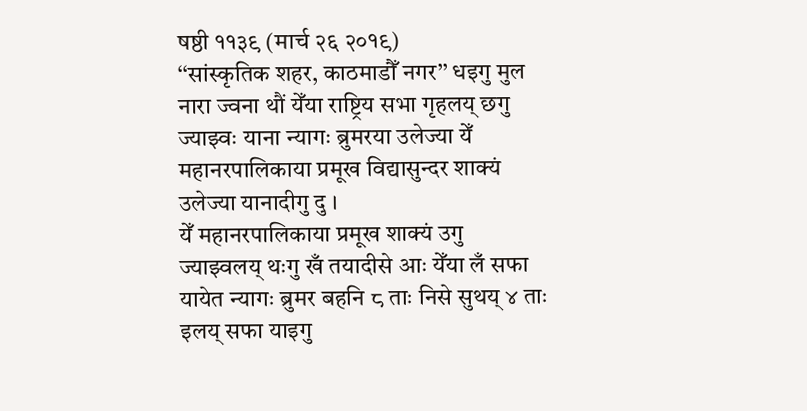षष्ठी ११३९ (मार्च २६ २०१९)
‘‘सांस्कृतिक शहर, काठमाडौँ नगर’’ धइगु मुल नारा ज्वना थौं येँया राष्ट्रिय सभा गृहलय् छगु ज्याझ्वः याना न्यागः ब्रुमरया उलेज्या येँ महानरपालिकाया प्रमूख विद्यासुन्दर शाक्यं उलेज्या यानादीगु दु ।
येँ महानरपालिकाया प्रमूख शाक्यं उगु ज्याझ्वलय् थःगु खँ तयादीसे आः येँया लँ सफा यायेत न्यागः ब्रुमर बहनि ८ ताः निसे सुथय् ४ ताः इलय् सफा याइगु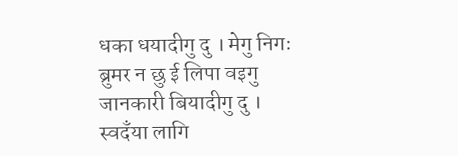धका धयादीगु दु । मेगु निगः ब्रुमर न छु ई लिपा वइगु जानकारी बियादीगु दु ।
स्वदँया लागि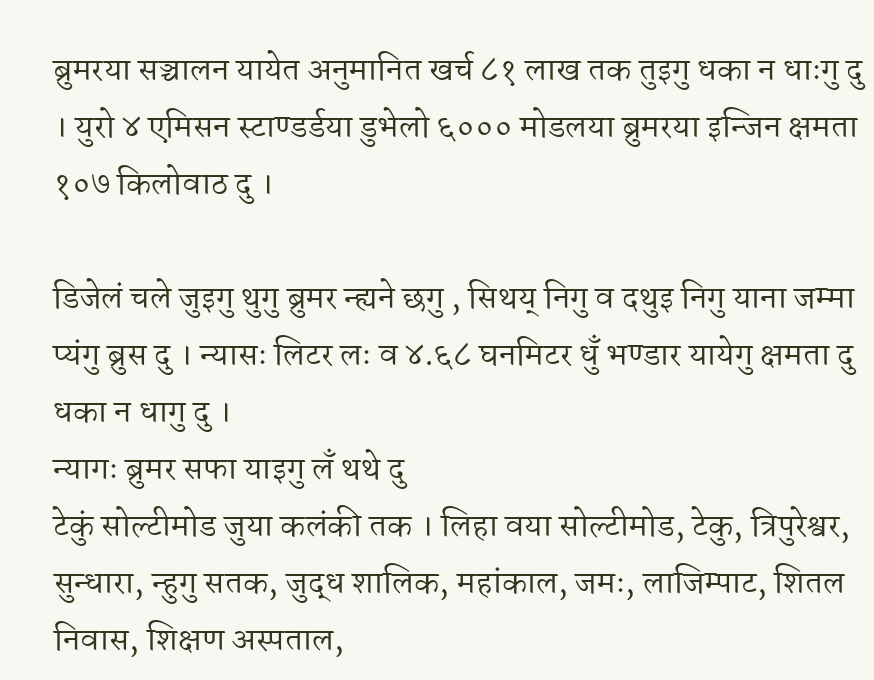ब्रुमरया सञ्चालन यायेत अनुमानित खर्च ८१ लाख तक तुइगु धका न धाःगु दु । युरो ४ एमिसन स्टाण्डर्डया डुभेलो ६००० मोडलया ब्रुमरया इन्जिन क्षमता १०७ किलोवाठ दु ।

डिजेलं चले जुइगु थुगु ब्रुमर न्ह्यने छगु , सिथय् निगु व दथुइ निगु याना जम्मा प्यंगु ब्रुस दु । न्यासः लिटर लः व ४.६८ घनमिटर धुँ भण्डार यायेगु क्षमता दु धका न धागु दु ।
न्यागः ब्रुमर सफा याइगु लँ थथे दु
टेकुं सोल्टीमोड जुया कलंकी तक । लिहा वया सोल्टीमोड, टेकु, त्रिपुरेश्वर, सुन्धारा, न्हुगु सतक, जुद्ध शालिक, महांकाल, जमः, लाजिम्पाट, शितल निवास, शिक्षण अस्पताल,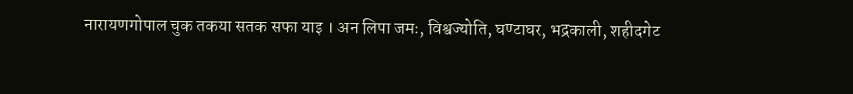नारायणगोपाल चुक तकया सतक सफा याइ । अन लिपा जमः, विश्वज्योति, घण्टाघर, भद्रकाली, शहीदगेट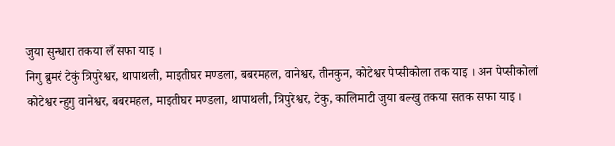जुया सुन्धारा तकया लँ सफा याइ ।
निगु ब्रुमरं टेकुं त्रिपुरेश्वर, थापाथली, माइतीघर मण्डला, बबरमहल, वानेश्वर, तीनकुन, कोटेश्वर पेप्सीकोला तक याइ । अन पेप्सीकोलां कोटेश्वर न्हुगु वानेश्वर, बबरमहल, माइतीघर मण्डला, थापाथली, त्रिपुरेश्वर, टेकु, कालिमाटी जुया बल्खु तकया सतक सफा याइ ।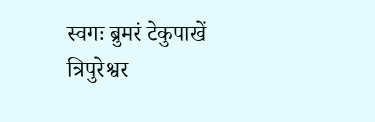स्वगः ब्रुमरं टेकुपाखें त्रिपुरेश्वर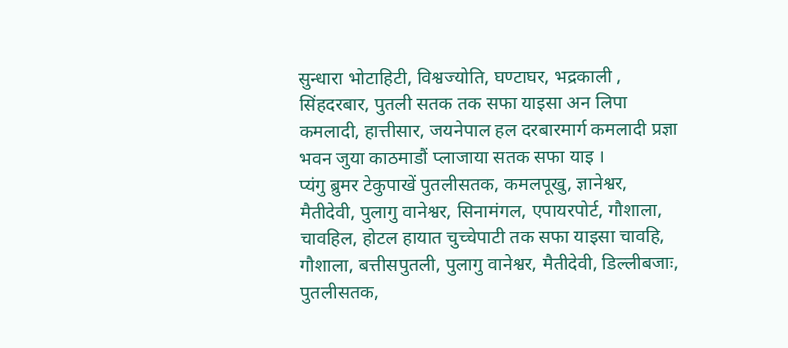सुन्धारा भोटाहिटी, विश्वज्योति, घण्टाघर, भद्रकाली , सिंहदरबार, पुतली सतक तक सफा याइसा अन लिपा कमलादी, हात्तीसार, जयनेपाल हल दरबारमार्ग कमलादी प्रज्ञा भवन जुया काठमाडौं प्लाजाया सतक सफा याइ ।
प्यंगु ब्रुमर टेकुपाखें पुतलीसतक, कमलपूखु, ज्ञानेश्वर, मैतीदेवी, पुलागु वानेश्वर, सिनामंगल, एपायरपोर्ट, गौशाला, चावहिल, होटल हायात चुच्चेपाटी तक सफा याइसा चावहि, गौशाला, बत्तीसपुतली, पुलागु वानेश्वर, मैतीदेवी, डिल्लीबजाः, पुतलीसतक,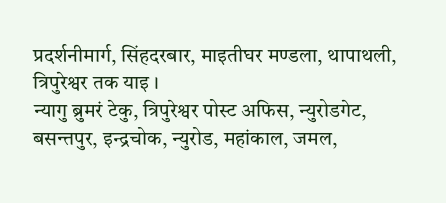प्रदर्शनीमार्ग, सिंहदरबार, माइतीघर मण्डला, थापाथली, त्रिपुरेश्वर तक याइ ।
न्यागु ब्रुमरं टेकु, त्रिपुरेश्वर पोस्ट अफिस, न्युरोडगेट, बसन्तपुर, इन्द्रचोक, न्युरोड, महांकाल, जमल,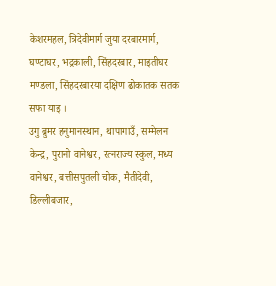केशरमहल, त्रिदेवीमार्ग जुया दरबारमार्ग, घण्टाघर, भद्रकाली, सिंहदरबार, माइतीघर मण्डला, सिंहदरबारया दक्षिण ढोकातक सतक सफा याइ ।
उगु ब्रुमर हनुमानस्थान, थापागाउँ, सम्मेलन केन्द्र, पुरानो वानेश्वर, रत्नराज्य स्कुल, मध्य वानेश्वर, बत्तीसपुतली चोक, मैतीदेवी, डिल्लीबजार,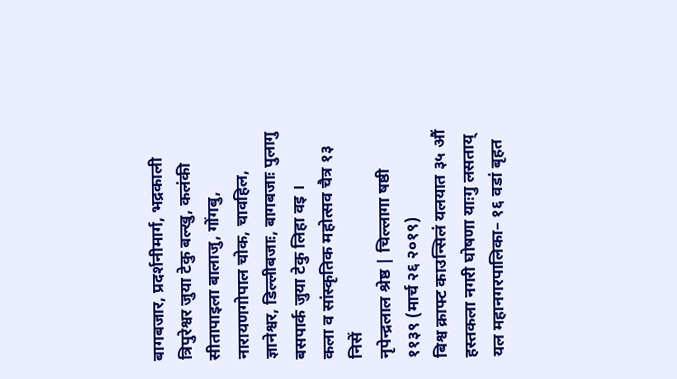बागबजार, प्रदर्शनीमार्ग, भद्रकाली त्रिपुरेश्वर जुया टेकु बल्खु, कलंकी सीतापाइला बालाजु, गोंगबु, नारायणगोपाल चोक, चावहिल, ज्ञानेश्वर, डिल्लीबजाः, बागबजाः पुलागु बसपार्क जुया टेकु लिहा वइ ।
कला व सांस्कृतिक महोत्सव चैत्र १३ निसें
नृपेन्द्रलाल श्रेष्ठ | चिल्लागा षष्ठी ११३९ (मार्च २६ २०१९)
बिश्व क्राफ्ट काउन्सिलं यलयात ३५ औं हस्तकला नगरी घोषणा याःगु लसताय् यल महानगरपालिका– १६ वडां बृहत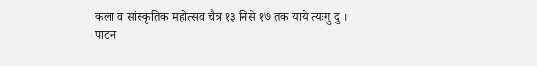कला व सांस्कृतिक महोत्सव चैत्र १३ निसे १७ तक याये त्यःगु दु ।
पाटन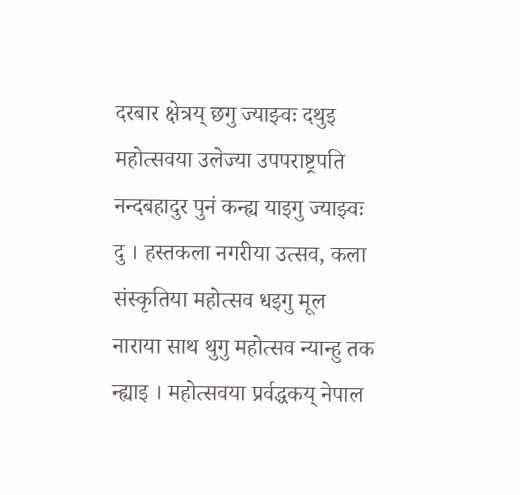दरबार क्षेत्रय् छगु ज्याझ्वः दथुइ महोत्सवया उलेज्या उपपराष्ट्रपति नन्दबहादुर पुनं कन्ह्य याइगु ज्याझ्वः दु । हस्तकला नगरीया उत्सव, कला संस्कृतिया महोत्सव धइगु मूल नाराया साथ थुगु महोत्सव न्यान्हु तक न्ह्याइ । महोत्सवया प्रर्वद्धकय् नेपाल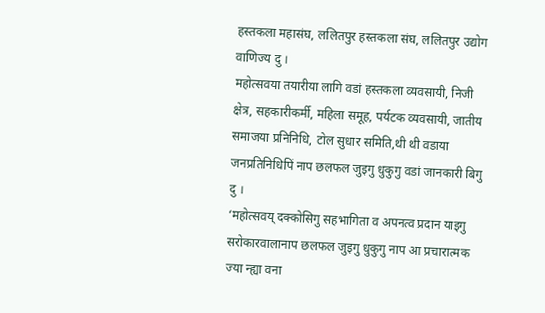हस्तकला महासंघ, ललितपुर हस्तकला संघ, ललितपुर उद्योग वाणिज्य दु ।
महोत्सवया तयारीया लागि वडां हस्तकला व्यवसायी, निजी क्षेत्र, सहकारीकर्मी, महिला समूह, पर्यटक व्यवसायी, जातीय समाजया प्रनिनिधि, टोल सुधार समिति,थी थी वडाया जनप्रतिनिधिपिं नाप छलफल जुइगु धुकुगु वडां जानकारी बिगु दु ।
‘महोत्सवय् दक्कोसिगु सहभागिता व अपनत्व प्रदान याइगु सरोकारवालानाप छलफल जुइगु धुकुगु नाप आ प्रचारात्मक ज्या न्ह्या वना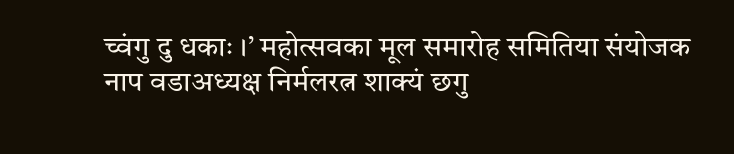च्वंगु दु धकाः ।’ महोत्सवका मूल समारोह समितिया संयोजक नाप वडाअध्यक्ष निर्मलरत्न शाक्यं छगु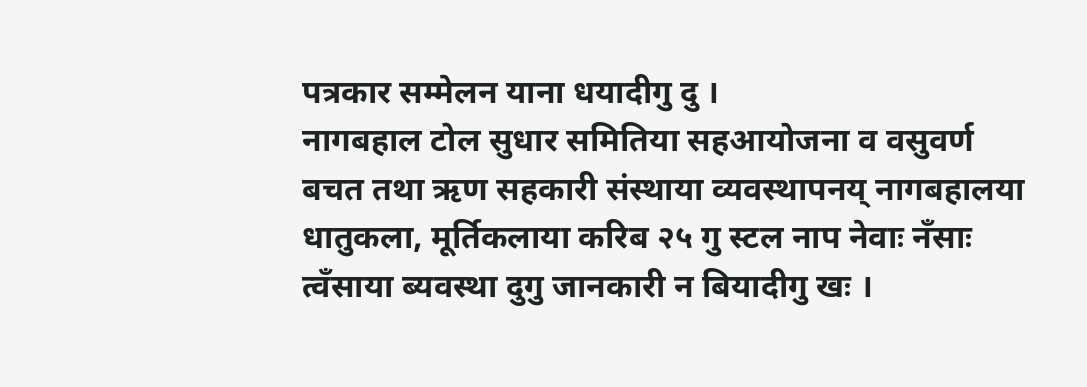पत्रकार सम्मेलन याना धयादीगु दु ।
नागबहाल टोल सुधार समितिया सहआयोजना व वसुवर्ण बचत तथा ऋण सहकारी संस्थाया व्यवस्थापनय् नागबहालया धातुकला, मूर्तिकलाया करिब २५ गु स्टल नाप नेवाः नँसाः त्वँसाया ब्यवस्था दुगु जानकारी न बियादीगु खः ।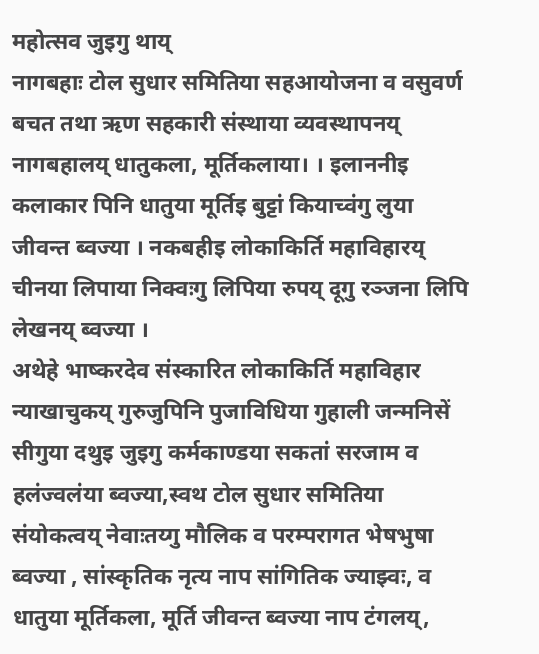महोत्सव जुइगु थाय्
नागबहाः टोल सुधार समितिया सहआयोजना व वसुवर्ण बचत तथा ऋण सहकारी संस्थाया व्यवस्थापनय् नागबहालय् धातुकला, मूर्तिकलाया। । इलाननीइ कलाकार पिनि धातुया मूर्तिइ बुट्टां कियाच्वंगु लुया जीवन्त ब्वज्या । नकबहीइ लोकाकिर्ति महाविहारय् चीनया लिपाया निक्वःगु लिपिया रुपय् दूगु रञ्जना लिपि लेखनय् ब्वज्या ।
अथेहे भाष्करदेव संस्कारित लोकाकिर्ति महाविहार न्याखाचुकय् गुरुजुपिनि पुजाविधिया गुहाली जन्मनिसें सीगुया दथुइ जुइगु कर्मकाण्डया सकतां सरजाम व हलंज्वलंया ब्वज्या,स्वथ टोल सुधार समितिया संयोकत्वय् नेवाःतय्गु मौलिक व परम्परागत भेषभुषा ब्वज्या , सांस्कृतिक नृत्य नाप सांगितिक ज्याझ्वः, व धातुया मूर्तिकला, मूर्ति जीवन्त ब्वज्या नाप टंगलय्,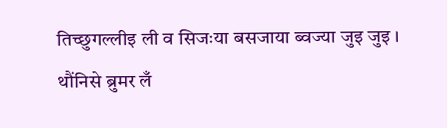तिच्छुगल्लीइ ली व सिजःया बसजाया ब्वज्या जुइ जुइ ।
थौंनिसे ब्रुमर लँ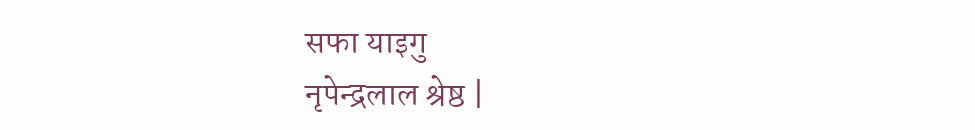सफा याइगु
नृपेन्द्रलाल श्रेष्ठ |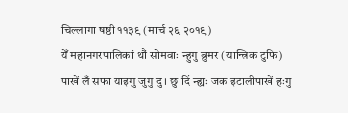चिल्लागा षष्ठी ११३९ (मार्च २६ २०१९)
येँ महानगरपालिकां थौं सोमवाः न्हुगु ब्रुमर (यान्त्रिक टुफि) पाखें लँ सफा याइगु जुगु दु । छु दिं न्ह्यः जक इटालीपाखें हःगु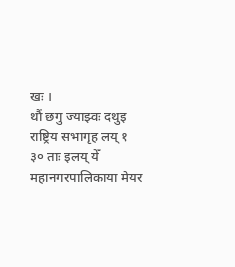खः ।
थौं छगु ज्याझ्वः दथुइ राष्ट्रिय सभागृह लय् १ ३० ताः इलय् येँ महानगरपालिकाया मेयर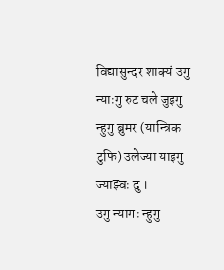विद्यासुन्दर शाक्यं उगु न्याःगु रुट चले जुइगु न्हुगु ब्रुमर (यान्त्रिक टुफि) उलेज्या याइगु ज्याझ्वः दु ।
उगु न्यागः न्हुगु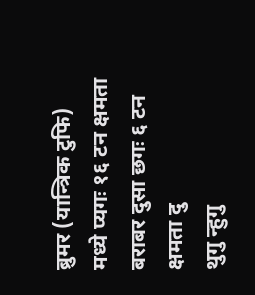ब्रुमर (यान्त्रिक टुफि) मध्ये प्यगः १६ टन क्षमता बराबर दुसा छगः ६ टन क्षमता दु
थुगु न्हुगु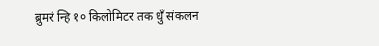ब्रुमरं न्हि १० किलोमिटर तक धुँ संकलन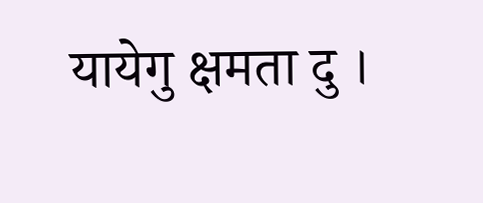यायेगु क्षमता दु ।